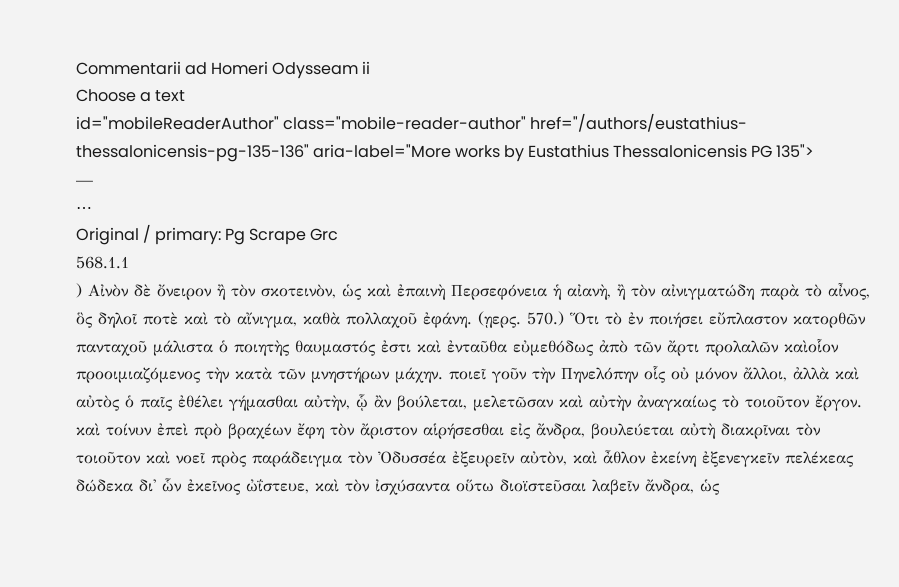Commentarii ad Homeri Odysseam ii
Choose a text
id="mobileReaderAuthor" class="mobile-reader-author" href="/authors/eustathius-thessalonicensis-pg-135-136" aria-label="More works by Eustathius Thessalonicensis PG 135">
—
⋯
Original / primary: Pg Scrape Grc
568.1.1
) Αἰνὸν δὲ ὄνειρον ἢ τὸν σκοτεινὸν, ὡς καὶ ἐπαινὴ Περσεφόνεια ἡ αἰανὴ, ἢ τὸν αἰνιγματώδη παρὰ τὸ αἶνος, ὃς δηλοῖ ποτὲ καὶ τὸ αἴνιγμα, καθὰ πολλαχοῦ ἐφάνη. (ῃερς. 570.) Ὅτι τὸ ἐν ποιήσει εὔπλαστον κατορθῶν πανταχοῦ μάλιστα ὁ ποιητὴς θαυμαστός ἐστι καὶ ἐνταῦθα εὐμεθόδως ἀπὸ τῶν ἄρτι προλαλῶν καὶοἷον προοιμιαζόμενος τὴν κατὰ τῶν μνηστήρων μάχην. ποιεῖ γοῦν τὴν Πηνελόπην οἷς οὐ μόνον ἄλλοι, ἀλλὰ καὶ αὐτὸς ὁ παῖς ἐθέλει γήμασθαι αὐτὴν, ᾧ ἂν βούλεται, μελετῶσαν καὶ αὐτὴν ἀναγκαίως τὸ τοιοῦτον ἔργον. καὶ τοίνυν ἐπεὶ πρὸ βραχέων ἔφη τὸν ἄριστον αἱρήσεσθαι εἰς ἄνδρα, βουλεύεται αὐτὴ διακρῖναι τὸν τοιοῦτον καὶ νοεῖ πρὸς παράδειγμα τὸν Ὀδυσσέα ἐξευρεῖν αὐτὸν, καὶ ἆθλον ἐκείνη ἐξενεγκεῖν πελέκεας δώδεκα δι' ὧν ἐκεῖνος ὠΐστευε, καὶ τὸν ἰσχύσαντα οὕτω διοϊστεῦσαι λαβεῖν ἄνδρα, ὡς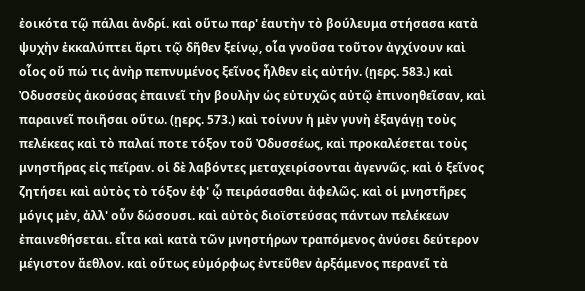ἐοικότα τῷ πάλαι ἀνδρί. καὶ οὕτω παρ' ἑαυτὴν τὸ βούλευμα στήσασα κατὰ ψυχὴν ἐκκαλύπτει ἄρτι τῷ δῆθεν ξείνῳ, οἷα γνοῦσα τοῦτον ἀγχίνουν καὶ οἷος οὔ πώ τις ἀνὴρ πεπνυμένος ξεῖνος ἦλθεν εἰς αὐτήν. (ῃερς. 583.) καὶ Ὀδυσσεὺς ἀκούσας ἐπαινεῖ τὴν βουλὴν ὡς εὐτυχῶς αὐτῷ ἐπινοηθεῖσαν, καὶ παραινεῖ ποιῆσαι οὕτω. (ῃερς. 573.) καὶ τοίνυν ἡ μὲν γυνὴ ἐξαγάγῃ τοὺς πελέκεας καὶ τὸ παλαί ποτε τόξον τοῦ Ὀδυσσέως, καὶ προκαλέσεται τοὺς μνηστῆρας εἰς πεῖραν. οἱ δὲ λαβόντες μεταχειρίσονται ἀγεννῶς. καὶ ὁ ξεῖνος ζητήσει καὶ αὐτὸς τὸ τόξον ἐφ' ᾧ πειράσασθαι ἀφελῶς. καὶ οἱ μνηστῆρες μόγις μὲν, ἀλλ' οὖν δώσουσι. καὶ αὐτὸς διοϊστεύσας πάντων πελέκεων ἐπαινεθήσεται. εἶτα καὶ κατὰ τῶν μνηστήρων τραπόμενος ἀνύσει δεύτερον μέγιστον ἄεθλον. καὶ οὕτως εὐμόρφως ἐντεῦθεν ἀρξάμενος περανεῖ τὰ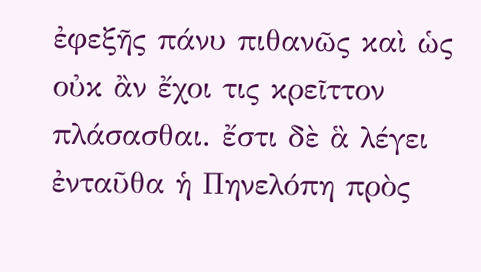ἐφεξῆς πάνυ πιθανῶς καὶ ὡς οὐκ ἂν ἔχοι τις κρεῖττον πλάσασθαι. ἔστι δὲ ἃ λέγει ἐνταῦθα ἡ Πηνελόπη πρὸς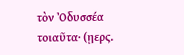τὸν Ὀδυσσέα τοιαῦτα· (ῃερς.